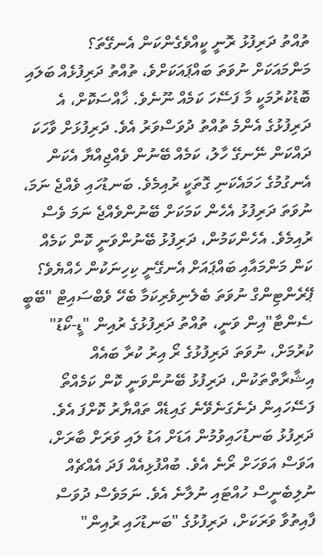ތުއްތު ދަރިފުޅު ރޮނީ ކީއްވެގެންކަން އެނގޭތަ؟
މަންމައަކަށް ނުވަތަ ބައްޕައަކަށްވެ، ތުއްތު ދަރިފުޅެއް ބަލައި ބޮޑުކުރުމަކީ މާ ފަސޭހަ ކަމެއް ނޫނެވެ. ޚާއްސަކޮށް، އެ ދަރިފުޅުގެ އެންމެ ތުއްތު ދުވަސްވަރު އެވެ. ދަރިފުޅަށް ވާހަކަ ދައްކަން ނޭނގޭ ހާލު، ކަމެއް ބޭނުން ވެއްޖިއްޔާ އެކަން އެނގުމުގެ ހަމައެކަނި ގޮތަކީ ރުއިމެވެ. ބަނޑުހައި ވެއްޖެ ނަމަ، ނުވަތަ ދަރިފުޅު އެހެން ކަމަކަށް ބޭނުންވެއްޖެ ނަމަ ވެސް ރުއިމެވެ. އެހެންކަމުން، ދަރިފުޅު ބޭނުންވަނީ ކޮން ކަމެއް ކަން މަންމައާއި ބައްޕައަށް އެނގޭނީ ކިހިނަކުން ހެއްޔެވެ؟
ޕޭރެންޓިންގް ނުވަތަ ބެލެނިވެރިކަމާ ބެހޭ ވެބްސައިޓް "ބޭބީ ސެންޓާ"އިން ވަނީ، ތުއްތު ދަރިފުޅުގެ ރުއިން "ޑީ-ކޯޑު" ކުރުމަށް، ނުވަތަ ދަރިފުޅުގެ ރޯ އިރު ކުރާ ބައެއް އިޝާރާތްތަކުން، ދަރިފުޅު ބޭނުންވަނީ ކޮން ކަމެއްތޯ ފަސޭހައިން ދެނެގަނެވޭނެ ގައިޑެއް ތައްޔާރު ކޮށްފަ އެވެ.
ދަރިފުޅު ބަނޑުހައިވުމުން އަޑަށް އަޑު ލައި ވަރަށް ބާރަށް، އަވަސް އަވަހަށް ރޯނެ އެވެ. ބުއްފުޅިއެއް ފަދަ އެއްޗެއް ނުލިބެނީސް ހުއްޓައި ނުލާނެ އެވެ. ނަމަވެސް ދުވަސް ފާއިތުވާ ވަރަކަށް، ދަރިފުޅުގެ "ބަނޑުހައި ރުއިން"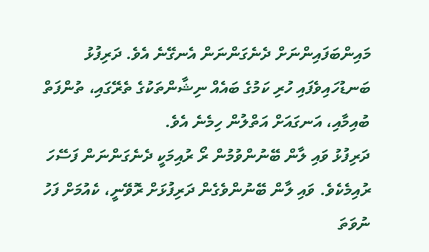މައިންބަފައިންނަށް ދެނެގަންނަން އެނގޭނެ އެވެ. ދަރިފުޅު ބަނޑުހައިވެފައި ހުރި ކަމުގެ ބައެއް ނިޝާންތަކުގެ ތެރޭގައި، ތުންފަތް ބުއިމާއި، އަނގައަށް އަތްލުން ހިމެނެ އެވެ.
ދަރިފުޅު ވައި ލާން ބޭނުންވުމުން ރޯ ރުއިމަކީ ދެނެގަންނަން ފަސޭހަ ރުއިމެކެވެ. ވައި ލާން ބޭނުންވެގެން ދަރިފުޅަށް ރޮވޭނީ، ކެއުމަށް ފަހު ނުވަތަ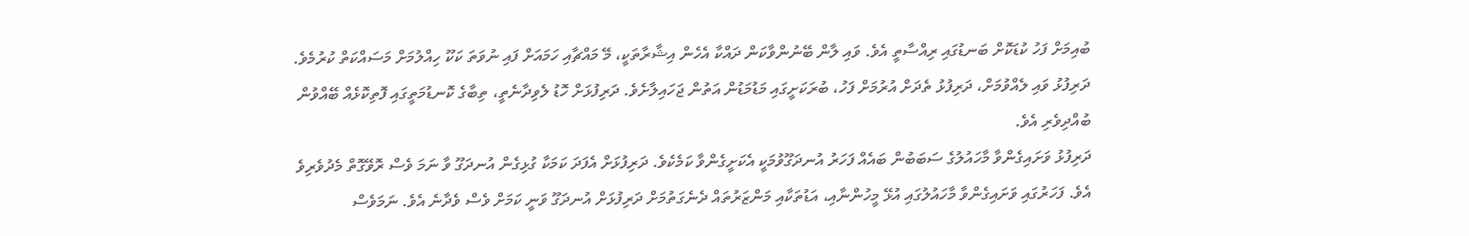ބުއިމަށް ފަހު ކުޑަކޮށް ބަނޑުގައި ރިއްސާތީ އެވެ. ވައި ލާން ބޭނުންވާކަން ދައްކާ އެހެން އިޝާރާތަކީ، މޭ މައްޗާއި ހަމައަށް ފައި ނުވަތަ ކަކޫ ހިއްލުމަށް މަސައްކަތް ކުރުމެވެ. ދަރިފުޅު ވައި ލެއްވުމަށް، ދަރިފުޅު ތެދަށް އުރުމަށް ފަހު، ބުރަކަށީގައި މަޑުމަޑުން އަތުން ޖަހައިލާށެވެ. ދަރިފުޅަށް ހޮޑު ލެވިދާނެތީ، ތިބާގެ ކޮނޑުމަތީގައި ފޮތިކޮޅެއް ބޭއްވުން ބުއްދިވެރި އެވެ.
ދަރިފުޅު ވަށައިގެންވާ މާހައުލުގެ ސަބަބުން ބައެއް ފަހަރު އުނދަގޫވުމަކީ އެކަށީގެންވާ ކަމެކެވެ. ދަރިފުޅަށް އެފަދަ ކަމަކާ ގުޅިގެން އުނދަގޫ ވާ ނަމަ ވެސް ރޮވޭގޮތް މެދުވެރިވެ އެވެ. ފަހަރުގައި ވަށައިގެންވާ މާހައުލުގައި އުޅޭ މީހުންނާއި، އަޑުތަކާއި މަންޒަރުތައް ދެނެގަތުމަށް ދަރިފުޅަށް އުނދަގޫ ވަނީ ކަމަށް ވެސް ވެދާނެ އެވެ. ނަމަވެސް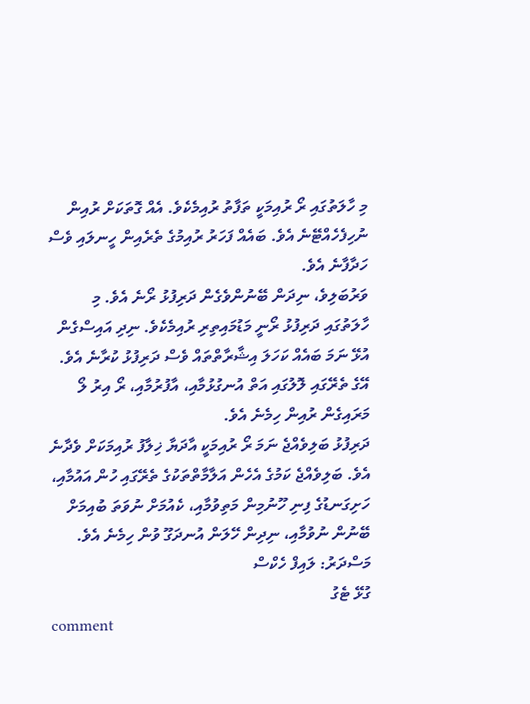މި ހާލަތުގައި ރޯ ރުއިމަކީ ތަފާތު ރުއިމެކެވެ. އެއް ގޮތަކަށް ރުއިން ނުހިފެހެއްޓޭނެ އެވެ. ބައެއް ފަހަރު ރުއިމުގެ ތެރެއިން ހީނލައި ވެސް ހަދާފާނެ އެވެ.
ވަރުބަލިވެ، ނިދަން ބޭނުންވެގެން ދަރިފުޅު ރޯނެ އެވެ. މި ހާލަތުގައި ދަރިފުޅު ރޯނީ މަޑުމައިތިރި ރުއިމެކެވެ. ނިދި އައިސްގެން އުޅޭ ނަމަ ބައެއް ކަހަލަ އިޝާރާތްތައް ވެސް ދަރިފުޅު ކުރާނެ އެވެ. އޭގެ ތެރޭގައި ލޮލުގައި އަތް އުނގުޅުމާއި، އާފުރުމާއި، ރޯ އިރު ލޯ މަރައިގެން ރުއިން ހިމެނެ އެވެ.
ދަރިފުޅު ބަލިވެއްޖެ ނަމަ ރޯ ރުއިމަކީ އާދަޔާ ޚިލާފު ރުއިމަކަށް ވެދާނެ އެވެ. ބަލިވެއްޖެ ކަމުގެ އެހެން އަލާމާތްތަކުގެ ތެރޭގައި ހުން އައުމާއި، ހަށިގަނޑުގެ ފިނި ހޫނުމިން މަތިވުމާއި، ކެއުމަށް ނުވަތަ ބުއިމަށް ބޭނުން ނުވުމާއި، ނިދިން ހޭލަން އުނދަގޫ ވުން ހިމެނެ އެވެ.
މަސްދަރު: ލައިފް ހެކްސް
ގުޅޭ ޓެގު
comment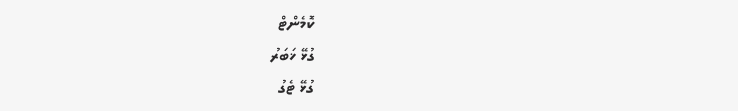ކޮމެންޓް
ގުޅޭ ޚަބަރު
ގުޅޭ ޓެގު